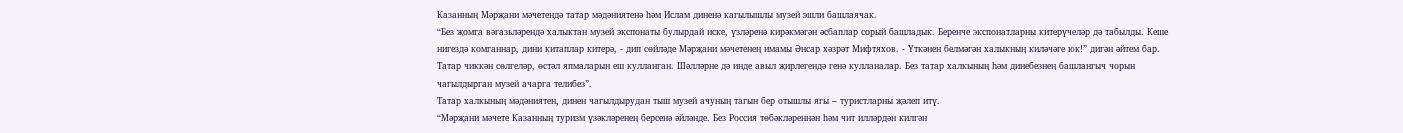Казанның Мәрҗани мәчетендә татар мәдәниятенә һәм Ислам диненә кагылышлы музей эшли башлаячак.
“Без җомга вәгазьләрендә халыктан музей экспонаты булырдай иске, үзләренә кирәкмәгән әсбаплар сорый башладык. Беренче экспонатларны китерүчеләр дә табылды. Кеше нигездә комганнар, дини китаплар китерә, - дип сөйләде Мәрҗани мәчетенең имамы Әнсар хәзрәт Мифтяхов. - Үткәнен белмәгән халыкның киләчәге юк!” дигән әйтем бар. Татар чиккән сөлгеләр, өстәл япмаларын еш кулланган. Шәлләрне дә инде авыл җирлегендә генә кулланалар. Без татар халкының һәм динебезнең башлангыч чорын чагылдырган музей ачарга телибез”.
Татар халкының мәдәниятен, динен чагылдырудан тыш музей ачуның тагын бер отышлы ягы – туристларны җәлеп итү.
“Мәрҗани мәчете Казанның туризм үзәкләренең берсенә әйләнде. Без Россия төбәкләреннән һәм чит илләрдән килгән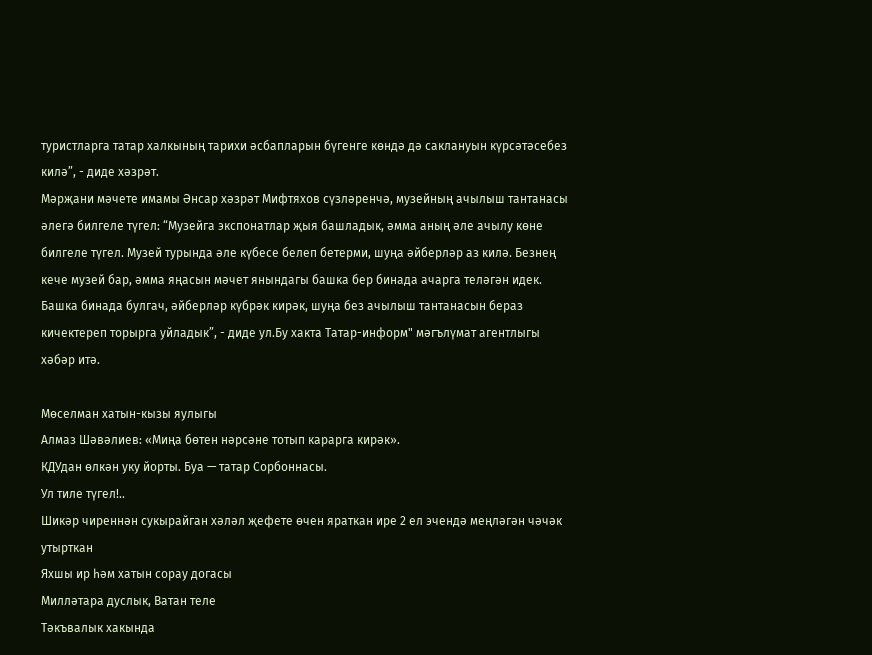туристларга татар халкының тарихи әсбапларын бүгенге көндә дә саклануын күрсәтәсебез килә”, - диде хәзрәт.
Мәрҗани мәчете имамы Әнсар хәзрәт Мифтяхов сүзләренчә, музейның ачылыш тантанасы әлегә билгеле түгел: “Музейга экспонатлар җыя башладык, әмма аның әле ачылу көне билгеле түгел. Музей турында әле күбесе белеп бетерми, шуңа әйберләр аз килә. Безнең кече музей бар, әмма яңасын мәчет янындагы башка бер бинада ачарга теләгән идек. Башка бинада булгач, әйберләр күбрәк кирәк, шуңа без ачылыш тантанасын бераз кичектереп торырга уйладык”, - диде ул.Бу хакта Татар-информ" мәгълүмат агентлыгы хәбәр итә.

Мөселман хатын-кызы яулыгы
Алмаз Шәвәлиев: «Миңа бөтен нәрсәне тотып карарга кирәк».
КДУдан өлкән уку йорты. Буа — татар Сорбоннасы.
Ул тиле түгел!..
Шикәр чиреннән сукырайган хәләл җефете өчен яраткан ире 2 ел эчендә меңләгән чәчәк утырткан
Яхшы ир һәм хатын сорау догасы
Милләтара дуслык, Ватан теле
Тәкъвалык хакында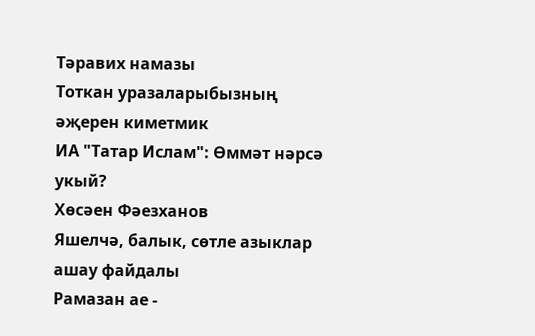Тәравих намазы
Тоткан уразаларыбызның әҗерен киметмик
ИА "Татар Ислам": Өммәт нәрсә укый?
Хөсәен Фәезханов
Яшелчә, балык, сөтле азыклар ашау файдалы
Рамазан ае -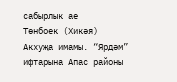сабырлык ае
Төнбоек (Хикәя)
Акхуҗа имамы. “Ярдәм” ифтарына Апас районы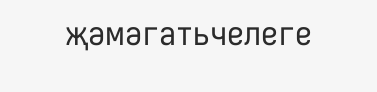җәмәгатьчелеге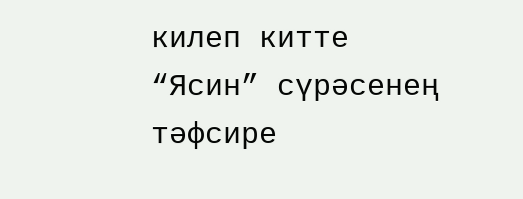килеп китте
“Ясин” сүрәсенең тәфсире